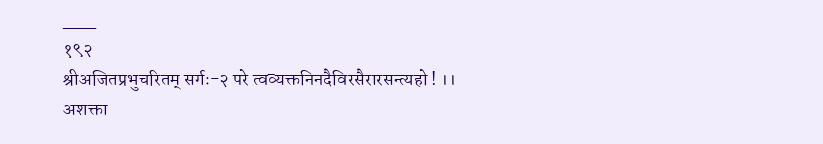___
१९२
श्रीअजितप्रभुचरितम् सर्गः-२ परे त्वव्यक्तनिनदैविरसैरारसन्त्यहो ! ।। अशक्ता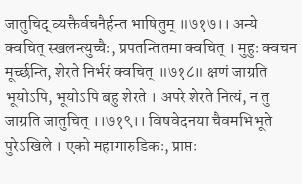जातुचिद् व्यक्तैर्वचनैर्हन्त भाषितुम् ॥७१७।। अन्ये क्वचित् स्खलन्त्युच्चैः, प्रपतन्तितमा क्वचित् । मुहुः क्वचन मूर्च्छन्ति, शेरते निर्भरं क्वचित् ॥७१८॥ क्षणं जाग्रति भूयोऽपि, भूयोऽपि बहु शेरते । अपरे शेरते नित्यं, न तु जाग्रति जातुचित् ।।७१९।। विषवेदनया चैवमभिभूते पुरेऽखिले । एको महागारुडिकः, प्राप्तः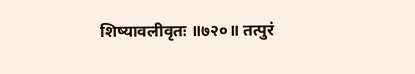शिष्यावलीवृतः ॥७२०॥ तत्पुरं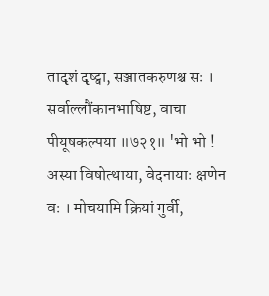तादृशं दृष्ट्वा, सञ्जातकरुणश्च सः । सर्वाल्लौंकानभाषिष्ट, वाचा पीयूषकल्पया ॥७२१॥ 'भो भो ! अस्या विषोत्थाया, वेदनायाः क्षणेन वः । मोचयामि क्रियां गुर्वी,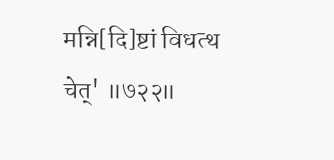मन्नि[दि]ष्टां विधत्थ चेत्' ॥७२२॥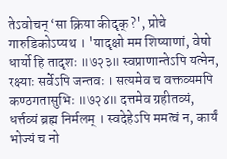तेऽवोचन् ‘सा क्रिया कीदृक् ?', प्रोचे गारुडिकोऽप्यथ । 'यादृक्षो मम शिष्याणां, वेषो धार्यो हि तादृशः ॥७२३॥ स्वप्राणान्तेऽपि यत्नेन, रक्ष्याः सर्वेऽपि जन्तवः । सत्यमेव च वक्तव्यमपि कण्ठगतासुभिः ॥७२४॥ दत्तमेव ग्रहीतव्यं, धर्त्तव्यं ब्रह्म निर्मलम् । स्वदेहेऽपि ममत्वं न, कार्यं भोज्यं च नो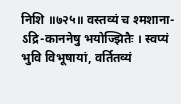निशि ॥७२५॥ वस्तव्यं च श्मशाना-ऽद्रि-काननेषु भयोज्झितैः । स्वप्यं भुवि विभूषायां, वर्तितव्यं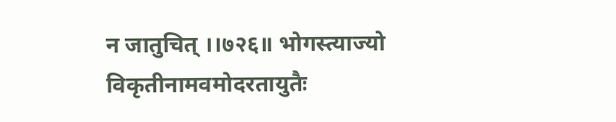न जातुचित् ।।७२६॥ भोगस्त्याज्यो विकृतीनामवमोदरतायुतैः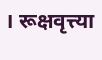। रूक्षवृत्त्या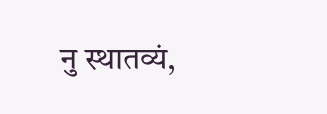नु स्थातव्यं,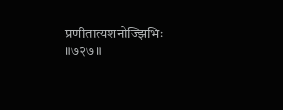प्रणीतात्यशनोज्झिभिः ॥७२७॥